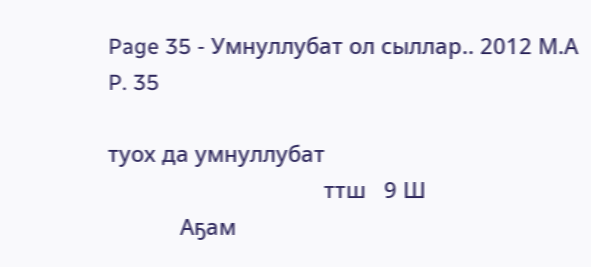Page 35 - Умнуллубат ол сыллар.. 2012 М.А
P. 35

туох да умнуллубат
                                    ттш   9 Ш
            Аҕам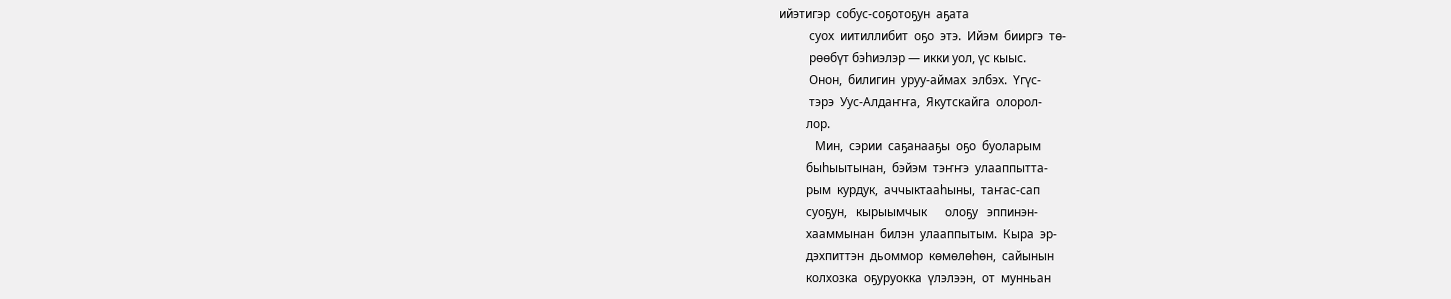ийэтигэр  собус-соҕотоҕун  аҕата
          суох  иитиллибит  оҕо  этэ.  Ийэм  бииргэ  тө-
          рөөбүт бэһиэлэр — икки уол, үс кыыс.
          Онон,  билигин  уруу-аймах  элбэх.  Үгүс-
          тэрэ  Уус-Алдаҥҥа,  Якутскайга  олорол-
         лор.
            Мин,  сэрии  саҕанааҕы  оҕо  буоларым
         быһыытынан,  бэйэм  тэҥҥэ  улааппытта-
         рым  курдук,  аччыктааһыны,  таҥас-сап
         суоҕун,   кырыымчык      олоҕу   эппинэн-
         хааммынан  билэн  улааппытым.  Кыра  эр-
         дэхпиттэн  дьоммор  көмөлөһөн,  сайынын
         колхозка  оҕуруокка  үлэлээн,  от  мунньан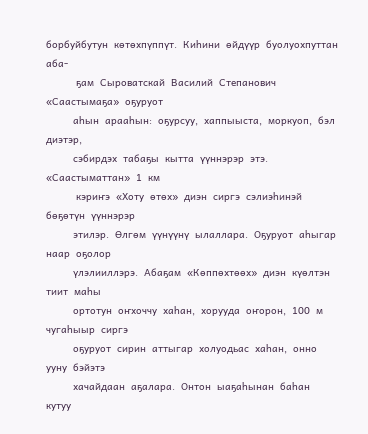борбуйбутун  көтөхпүппүт.  Киһини  өйдүүр  буолуохпуттан  аба-
          ҕам  Сыроватскай  Василий  Степанович  «Саастымаҕа»  оҕуруот
         аһын  арааһын:  оҕурсуу,  хаппыыста,  моркуоп,  бэл  диэтэр,
         сэбирдэх  табаҕы  кытта  үүннэрэр  этэ.  «Саастыматтан»  1  км
          кэриҥэ  «Хоту  өтөх»  диэн  сиргэ  сэлиэһинэй  бөҕөтүн  үүннэрэр
         этилэр.  Өлгөм  үүнүүнү  ылаллара.  Оҕуруот  аһыгар  наар  оҕолор
         үлэлииллэрэ.  Абаҕам  «Көппөхтөөх»  диэн  күөлтэн  тиит  маһы
         ортотун  оҥхоччу  хаһан,  хорууда  оҥорон,  100  м  чугаһыыр  сиргэ
         оҕуруот  сирин  аттыгар  холуодьас  хаһан,  онно  ууну  бэйэтэ
         хачайдаан  аҕалара.  Онтон  ыаҕаһынан  баһан  кутуу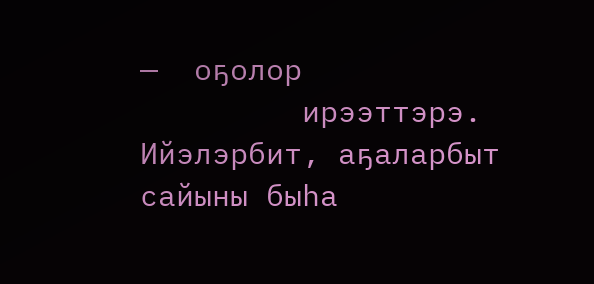—  оҕолор
         ирээттэрэ. Ийэлэрбит, аҕаларбыт сайыны быһа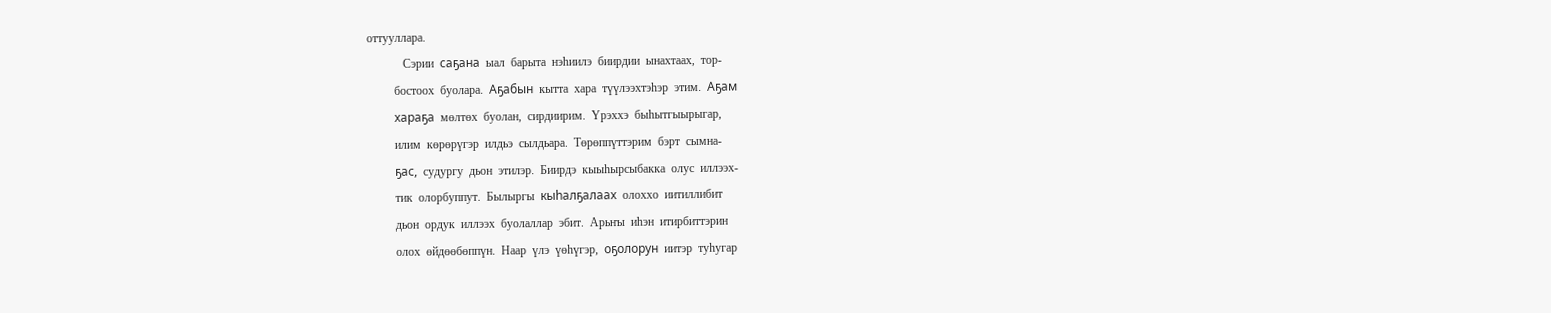оттууллара.
            Сэрии  саҕана  ыал  барыта  нэһиилэ  биирдии  ынахтаах,  тор-
         бостоох  буолара.  Аҕабын  кытта  хара  түүлээхтэһэр  этим.  Аҕам
         хараҕа  мөлтөх  буолан,  сирдиирим.  Үрэххэ  быһытгыырыгар,
         илим  көрөрүгэр  илдьэ  сылдьара.  Төрөппүттэрим  бэрт  сымна-
         ҕас,  судургу  дьон  этилэр.  Биирдэ  кыыһырсыбакка  олус  иллээх-
         тик  олорбуппут.  Былыргы  кыһалҕалаах  олоххо  иитиллибит
         дьон  ордук  иллээх  буолаллар  эбит.  Арьҥы  иһэн  итирбиттэрин
         олох  өйдөөбөппүн.  Наар  үлэ  үөһүгэр,  оҕолорун  иитэр  туһугар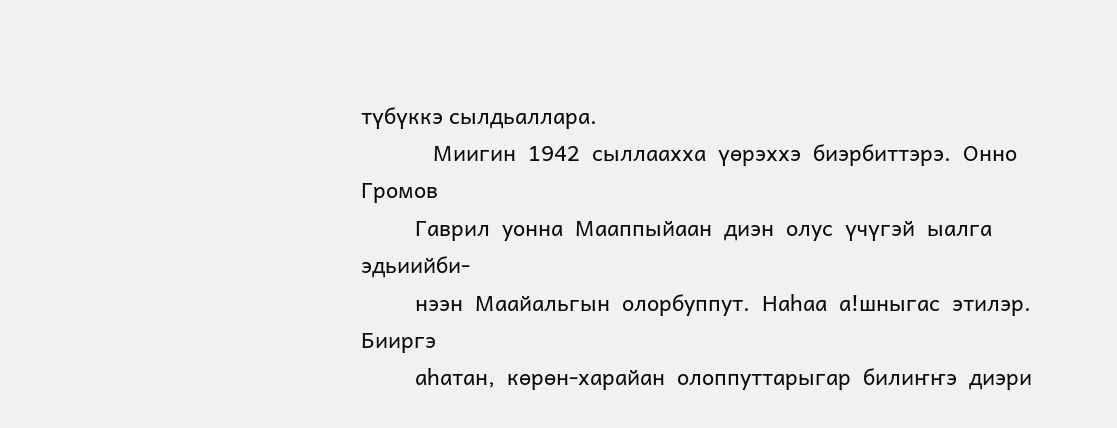түбүккэ сылдьаллара.
            Миигин  1942  сыллаахха  үөрэххэ  биэрбиттэрэ.  Онно  Громов
         Гаврил  уонна  Мааппыйаан  диэн  олус  үчүгэй  ыалга  эдьиийби-
         нээн  Маайальгын  олорбуппут.  Наһаа  а!шныгас  этилэр.  Бииргэ
         аһатан,  көрөн-харайан  олоппуттарыгар  билиҥҥэ  диэри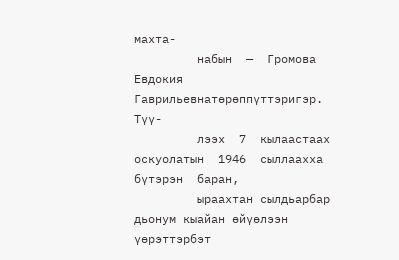махта-
         набын  —  Громова  Евдокия  Гаврильевнатөрөппүттэригэр.  Түү-
         лээх  7  кылаастаах  оскуолатын  1946  сыллаахха  бүтэрэн  баран,
         ыраахтан сылдьарбар дьонум кыайан өйүөлээн үөрэттэрбэт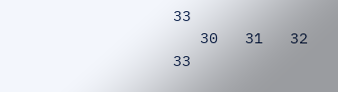33
   30   31   32   33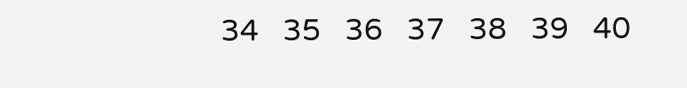34   35   36   37   38   39   40